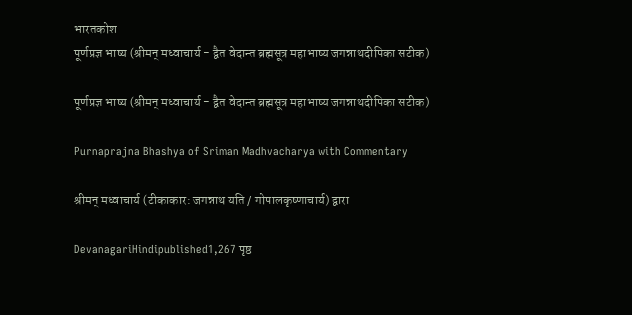भारतकोश
पूर्णप्रज्ञ भाष्य (श्रीमन् मध्वाचार्य - द्वैत वेदान्त ब्रह्मसूत्र महाभाष्य जगन्नाथदीपिका सटीक)

पूर्णप्रज्ञ भाष्य (श्रीमन् मध्वाचार्य - द्वैत वेदान्त ब्रह्मसूत्र महाभाष्य जगन्नाथदीपिका सटीक)

Purnaprajna Bhashya of Sriman Madhvacharya with Commentary

श्रीमन् मध्वाचार्य (टीकाकार: जगन्नाथ यति / गोपालकृष्णाचार्य) द्वारा

DevanagariHindipublished1,267 पृष्ठ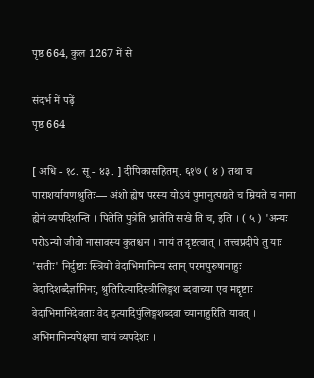पृष्ठ 664, कुल 1267 में से

संदर्भ में पढ़ें
पृष्ठ 664

[ अधि - १८. सू - ४३. ] दीपिकासहितम्. ६१७ ( ४ ) तथा च पाराशर्यायणश्रुतिः— अंशो ह्येष परस्य योऽयं पुमानुत्पद्यते च म्रियते च नाना ह्येनं व्यपदिशन्ति । पितेति पुत्रेति भ्रातेति सखे ति च, इति । ( ५ ) 'अन्यः परोऽन्यो जीवो नासावस्य कुतश्चन । नायं त दृष्टत्वात् । तत्त्वप्रदीपे तु याः 'सतीः' निर्दुष्टाः स्त्रियो वेदाभिमानिन्य स्तान् परमपुरुषानाहुः वेदादिशब्दैर्ज्ञानिनः, श्रुतिरित्यादिस्त्रीलिङ्गश ब्दवाच्या एव मद्दृष्टाः वेदाभिमानिदेवताः वेद इत्यादिपुंलिङ्गशब्दवा च्यानाहुरिति यावत् । अभिमानिन्यपेक्षया चायं व्यपदेशः ।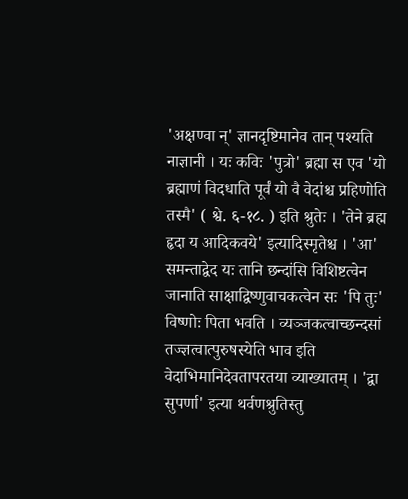'अक्षण्वा न्' ज्ञानदृष्टिमानेव तान् पश्यति नाज्ञानी । यः कविः 'पुत्रो' ब्रह्मा स एव 'यो ब्रह्माणं विदधाति पूर्वं यो वै वेदांश्च प्रहिणोति तस्मै' ( श्वे. ६-१८. ) इति श्रुतेः । 'तेने ब्रह्म हृदा य आदिकवये' इत्यादिस्मृतेश्च । 'आ' समन्ताद्वेद यः तानि छन्दांसि विशिष्टत्वेन जानाति साक्षाद्विष्णुवाचकत्वेन सः 'पि तुः' विष्णोः पिता भवति । व्यञ्जकत्वाच्छन्दसां तज्ज्ञत्वात्पुरुषस्येति भाव इति वेदाभिमानिदेवतापरतया व्याख्यातम् । 'द्वा सुपर्णा' इत्या थर्वणश्रुतिस्तु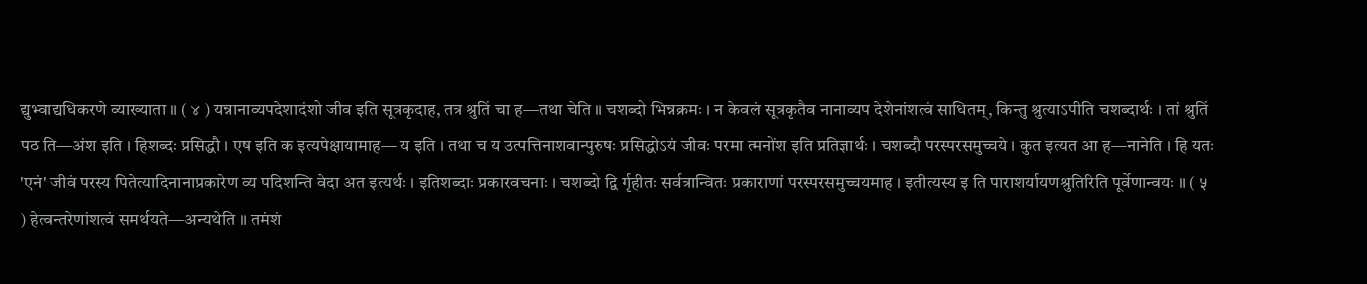द्युभ्वाद्यधिकरणे व्याख्याता ॥ ( ४ ) यन्नानाव्यपदेशादंशो जीव इति सूत्रकृदाह, तत्र श्रुतिं चा ह—तथा चेति ॥ चशब्दो भिन्नक्रमः । न केवलं सूत्रकृतैव नानाव्यप देशेनांशत्वं साधितम्, किन्तु श्रुत्याऽपीति चशब्दार्थः । तां श्रुतिं पठ ति—अंश इति । हिशब्दः प्रसिद्धौ । एष इति क इत्यपेक्षायामाह— य इति । तथा च य उत्पत्तिनाशवान्पुरुषः प्रसिद्धोऽयं जीवः परमा त्मनोंश इति प्रतिज्ञार्थः । चशब्दौ परस्परसमुच्चये । कुत इत्यत आ ह—नानेति । हि यतः 'एनं' जीवं परस्य पितेत्यादिनानाप्रकारेण व्य पदिशन्ति वेदा अत इत्यर्थः । इतिशब्दाः प्रकारवचनाः । चशब्दो द्वि र्गृहीतः सर्वत्रान्वितः प्रकाराणां परस्परसमुच्चयमाह । इतीत्यस्य इ ति पाराशर्यायणश्रुतिरिति पूर्वेणान्वयः ॥ ( ५ ) हेत्वन्तरेणांशत्वं समर्थयते—अन्यथेति ॥ तमंशं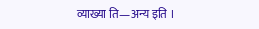व्याख्या ति—अन्य इति ।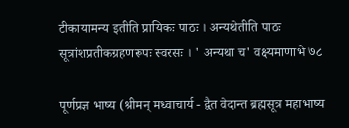टीकायामन्य इतीति प्रायिकः पाठः । अन्यथेतीति पाठः सूत्रांशप्रतीकग्रहणरूपः स्वरसः । ' अन्यथा च' वक्ष्यमाणाभे ७८

पूर्णप्रज्ञ भाष्य (श्रीमन् मध्वाचार्य - द्वैत वेदान्त ब्रह्मसूत्र महाभाष्य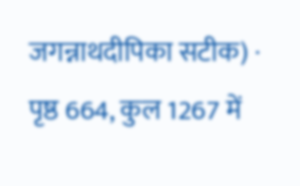जगन्नाथदीपिका सटीक) · पृष्ठ 664, कुल 1267 में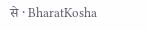से · BharatKosha